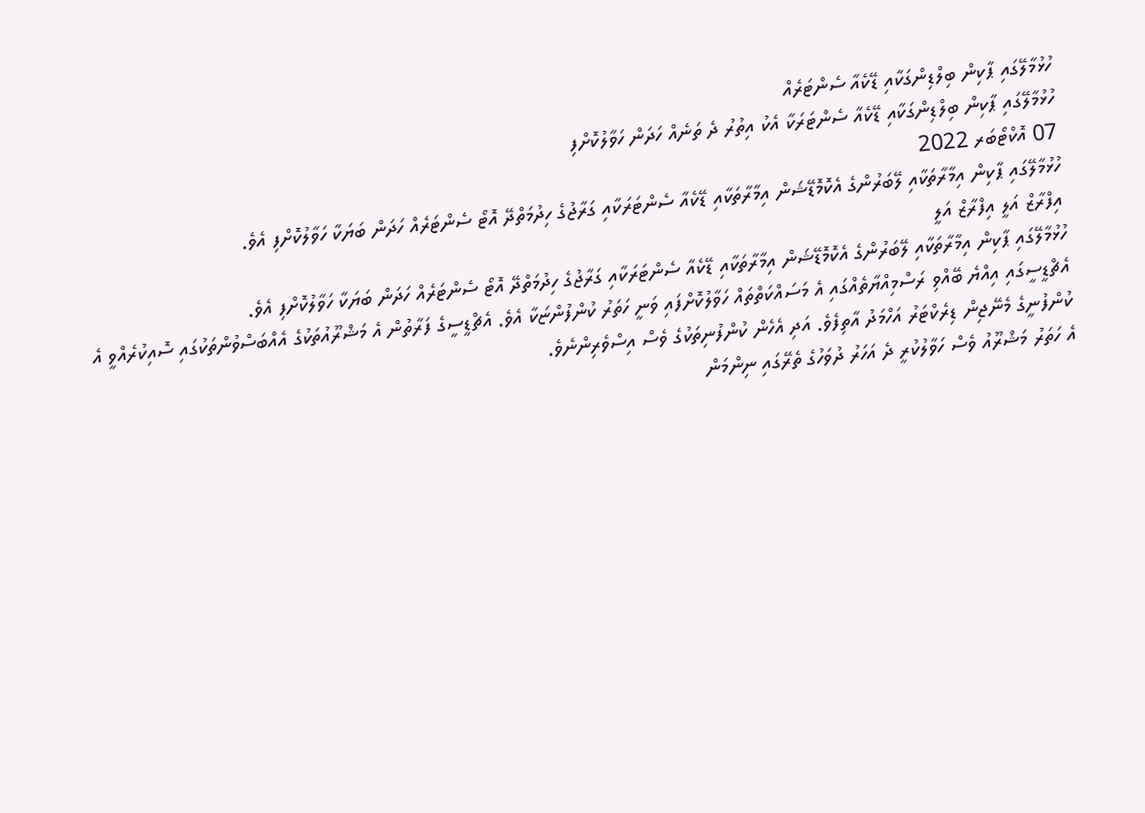ހުޅުމާލޭގައި ޕާކިން ބިލްޑިންގަކާއި ޑޭކެއާ ސެންޓަރެއް
ހުޅުމާލޭގައި ޕާކިން ބިލްޑިންގަކާއި ޑޭކެއާ ސެންޓަރަކާ އެކު އިތުރު ދެ ތަނެއް ހަދަން ހަވާލުކޮށްފި
07 އޮކްޓޯބަރ 2022
ހުޅުމާލޭގައި ޕާކިން އިމާރާތަކާއި ލޭބަރުންގެ އެކޮމޮޑޭޝަން އިމާރާތަކާއި ޑޭކެއާ ސެންޓަރަކާއި ގަރާޖުގެ ހިދުމަތްދޭ އޮޓޯ ސެންޓަރެއް ހަދަން ބަޔަކާ ހަވާލުކޮށްފި އެވެ.
އިފްރާޒް އަލީ އިފްރާޒް އަލީ
ހުޅުމާލޭގައި ޕާކިން އިމާރާތަކާއި ލޭބަރުންގެ އެކޮމޮޑޭޝަން އިމާރާތަކާއި ޑޭކެއާ ސެންޓަރަކާއި ގަރާޖުގެ ހިދުމަތްދޭ އޮޓޯ ސެންޓަރެއް ހަދަން ބަޔަކާ ހަވާލުކޮށްފި އެވެ.
އެޗްޑީސީގައި އިއްޔެ ބޭއްވި ރަސްމިއްޔާތެއްގައި އެ މަސައްކަތްތައް ހަވާލުކޮށްފައި ވަނީ ހަތަރު ކުންފުންޏަކާ އެވެ. އެޗްޑީސީގެ ފަރާތުން އެ މަޝްރޫއުތަކުގެ އެއްބަސްވުންތަކުގައި ސޮއިކުރެއްވީ އެ ކުންފުނީގެ މެނޭޖިން ޑިރެކްޓަރު އަހްމަދު އާތިފެވެ. އަދި އެހެން ކުންފުނިތަކުގެ ވެސް އިސްވެރިންނެވެ.
އެ ހަތަރު މަޝްރޫއު ވެސް ހަވާލުކުރީ ދެ އަހަރު ދުވަހުގެ ތެރޭގައި ނިންމަން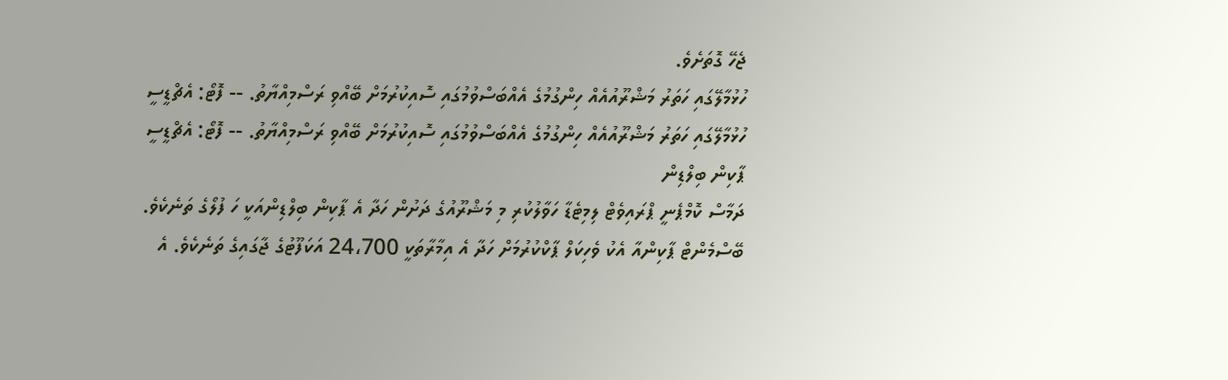ޖެހޭ ގޮތަށެވެ.
ހުޅުމާލޭގައި ހަތަރު މަޝްރޫއުއެއް ހިންގުމުގެ އެއްބަސްވުމުގައި ސޮއިކުރުމަށް ބޭއްވި ރަސްމިއްޔާތު. -- ފޮޓޯ: އެޗްޑީސީ
ހުޅުމާލޭގައި ހަތަރު މަޝްރޫއުއެއް ހިންގުމުގެ އެއްބަސްވުމުގައި ސޮއިކުރުމަށް ބޭއްވި ރަސްމިއްޔާތު. -- ފޮޓޯ: އެޗްޑީސީ
ޕާކިން ބިލްޑިން
ދަމާސް ކޮމްޕެނީ ޕްރައިވެޓް ލިމިޓެޑާ ހަވާލުކުރި މި މަޝްރޫއުގެ ދަށުން ހަދާ އެ ޕާކިން ބިލްޑިންއަކީ ހަ ފުލޯގެ ތަނެކެވެ. ބޭސްމެންޓް ޕާކިންއާ އެކު ވެހިކަލް ޕާކްކުރުމަށް ހަދާ އެ އިމާރާތަކީ 24،700 އަކަފޫޓުގެ ޖާގައިގެ ތަނެކެވެ. އެ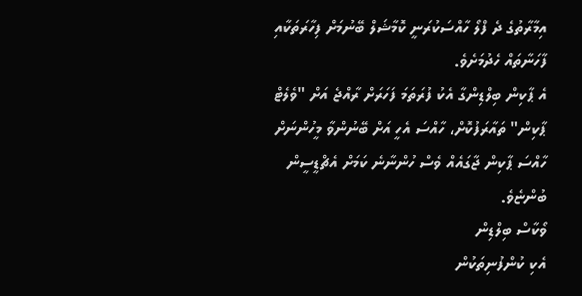އިމާރާތުގެ ދެ ފްލޯ ހާއްސަކުރަނީ ކޮމާޝަލް ބޭނުމަށް ފިހާރަތަކާއި ފާހަނާތައް ހެދުމަށެވެ.
އެ ޕާކިން ބިލްޑިންގާ އެކު ފުރަތަމަ ފަހަރަށް ރާއްޖެ އަށް "ވެލެޓް ޕާކިން" ތައާރަފުކޮށް، ހާއްސަ އެހީ އަށް ބޭނުންވާ މީހުންނަށް ހާއްސަ ޕާކިން ޖާގައެއް ވެސް ހުންނާނެ ކަމަށް އެޗްޑީސީން ބުންޏެވެ.
ވޯކާސް ބިލްޑިން
އެކި ކުންފުނިތަކުން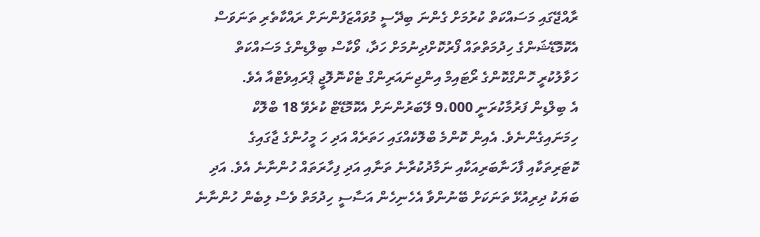ރާއްޖޭގައި މަސައްކަތް ކުރުމަށް ގެންނަ ބިދޭސީ މުވައްޒަފުންނަށް ރައްކާތެރި ތަނަވަސް އެކޮމޮޑޭޝަންގެ ހިދުމަތްތައް ފޯރުކޮށްދިނުމަށް ހަދާ، ވޯކާސް ބިލްޑިންގެ މަސައްކަތް ހަވާލުކުރީ ހޮންގްކޮންގެ ރޯޓައިމް އިންޖިނައަރިންގް ޓެކްނޮލޮޖީ ޕްރައިވެޓްއާ އެވެ.
އެ ބިލްޑިން ފަރުމާކުރަނީ 9،000 ލޭބަރުންނަށް އެކޮމޮޑޭޓް ކުރެވޭ 18 ބްލޮކް ހިމަނައިގެންނެވެ. އެއިން ކޮންމެ ބްލޮކެއްގައި ހަތަރެއް އަދި ހަ މީހުންގެ ޖާގައިގެ ކޮޓަރިތަކާއި ފާހަނާބަރިއަކާއި ނަމާދުކުރާނެ ތަނާއި އަދި ފިހާރަތައް ހުންނާނެ އެވެ. އަދި ބަޔަކު ދިރިއުޅޭ ތަނަކަށް ބޭނުންވާ އެހެނިހެން އަސާސީ ހިދުމަތް ވެސް ލިބެން ހުންނާނެ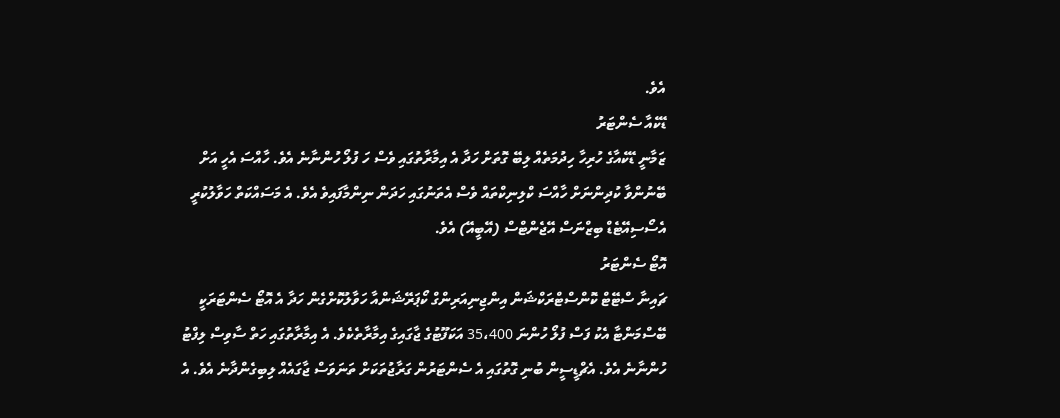އެވެ.
ޑޭކެއާ ސެންޓަރު
ޒަމާނީ ޑޭކެއާގެ ހުރިހާ ހިދުމަތެއް ލިބޭ ގޮތަށް ހަދާ އެ އިމާރާތުގައި ވެސް ހަ ފުލޯ ހުންނާނެ އެވެ. ހާއްސަ އެހީ އަށް ބޭނުންވާ ކުދިންނަށް ހާއްސަ ކްލިނިކްތައް ވެސް އެތަނުގައި ހަދަން ނިންމާފައިވެ އެވެ. އެ މަސައްކަތް ހަވާލުކުރީ އެސޯސިއޭޓެޑް ބިޒްނަސް އޭޖެންޓްސް (އޭބީއޭ) އެވެ.
އޮޓޯ ސެންޓަރު
ޗައިނާ ސްޓޭޓް ކޮންސްޓްރަކްޝަން އިންޖިނިއަރިންގް ކޯޕަރޭޝަންއާ ހަވާލުކޮށްގެން ހަދާ އެ އޮޓޯ ސެންޓަރަކީ ބޭސްމަންޓާ އެކު ފަސް ފުލޯ ހުންނަ 35،400 އަކަފޫޓުގެ ޖާގައިގެ އިމާރާތެކެވެ. އެ އިމާރާތުގައި ހަތް ސާވިސް ލިފްޓު ހުންނާނެ އެވެ. އެޗްޑީސީން ބުނި ގޮތުގައި އެ ސެންޓަރުން ގަރާޖުތަކަށް ތަނަވަސް ޖާގައެއް ލިބިގެންދާނެ އެވެ. އެ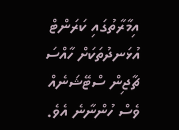އިމާރާތުގައި ކަރަންޓް އުޅަނދުތަކަށް ހާއްސަ ޗާޖިން ސްޓޭޝަނެއް ވެސް ހުންނާނެ އެވެ.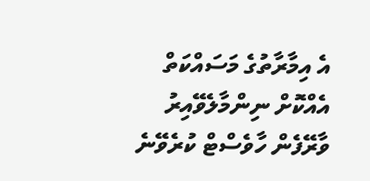އެ އިމާރާތުގެ މަސައްކަތް އެއްކޮށް ނިންމާލެވޭއިރު ވާރޭފެން ހާވެސްޓް ކުރެވޭނެ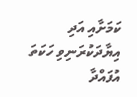ކަމަށާއި އަދި އިޔާދަކުރަނިވި ހަކަތަ އުފައްދާ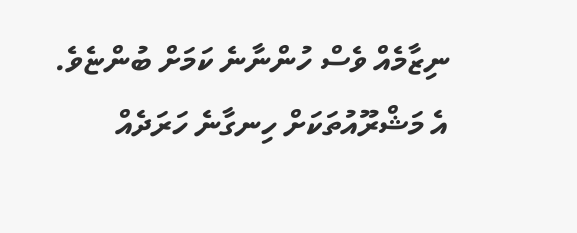ނިޒާމެއް ވެސް ހުންނާނެ ކަމަށް ބުންޏެވެ.
އެ މަޝްރޫއުތަކަށް ހިނގާނެ ހަރަދެއް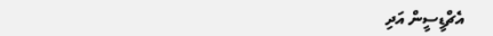އެޗްޑީސީން އަދި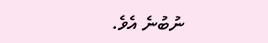ނުބުނެ އެވެ.